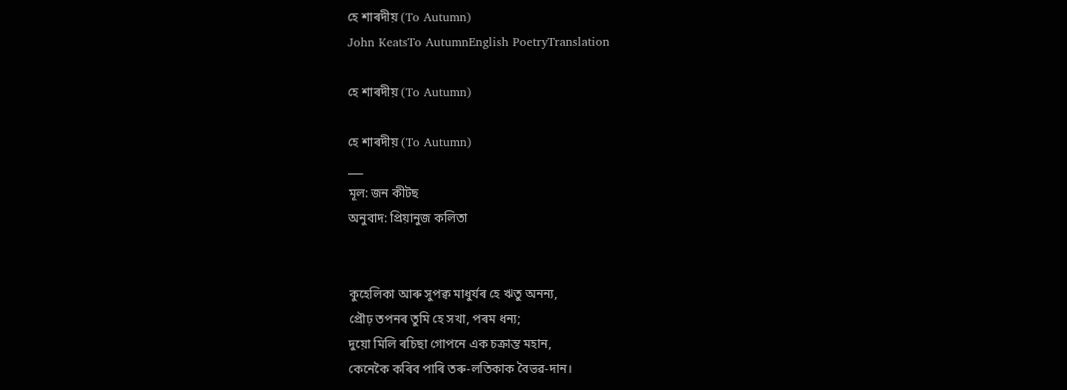হে শাৰদীয় (To Autumn)
John KeatsTo AutumnEnglish PoetryTranslation

হে শাৰদীয় (To Autumn)

হে শাৰদীয় (To Autumn)
___
মূল: জন কীটছ
অনুবাদ: প্ৰিয়ানুজ কলিতা


কুহেলিকা আৰু সুপক্ব মাধুৰ্যৰ হে ঋতু অনন্য,
প্ৰৌঢ় তপনৰ তুমি হে সখা, পৰম ধন্য;
দুয়ো মিলি ৰচিছা গোপনে এক চক্ৰান্ত মহান,
কেনেকৈ কৰিব পাৰি তৰু-লতিকাক বৈভৱ-দান।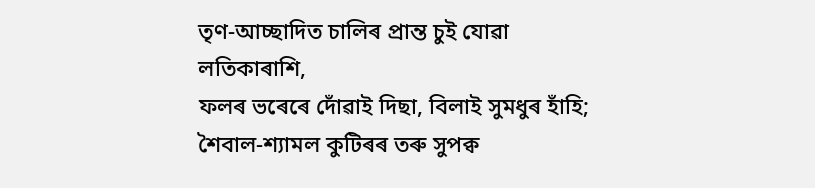তৃণ-আচ্ছাদিত চালিৰ প্ৰান্ত চুই যোৱা লতিকাৰাশি,
ফলৰ ভৰেৰে দোঁৱাই দিছা, বিলাই সুমধুৰ হাঁহি;
শৈবাল-শ্যামল কুটিৰৰ তৰু সুপক্ব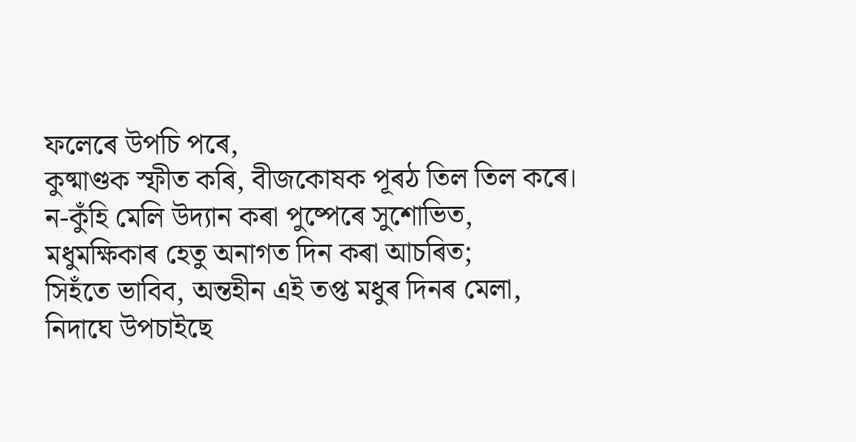ফলেৰে উপচি পৰে,
কুষ্মাণ্ডক স্ফীত কৰি, বীজকোষক পূৰঠ তিল তিল কৰে।
ন-কুঁহি মেলি উদ্যান কৰা পুষ্পেৰে সুশোভিত,
মধুমক্ষিকাৰ হেতু অনাগত দিন কৰা আচৰিত;
সিহঁতে ভাবিব, অন্তহীন এই তপ্ত মধুৰ দিনৰ মেলা,
নিদাঘে উপচাইছে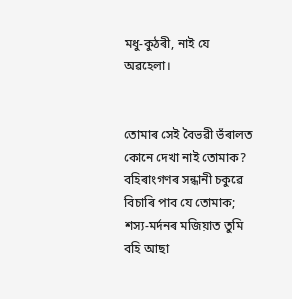মধু-কুঠৰী, নাই যে অৱহেলা।


তোমাৰ সেই বৈভৱী ভঁৰালত কোনে দেখা নাই তোমাক?
বহিৰাংগণৰ সন্ধানী চকুৱে বিচাৰি পাব যে তোমাক;
শস্য-মৰ্দনৰ মজিয়াত তুমি বহি আছা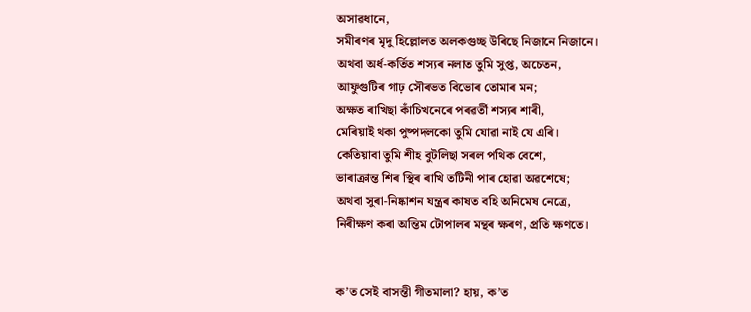অসাৱধানে,
সমীৰণৰ মৃদু হিল্লোলত অলকগুচ্ছ উৰিছে নিজানে নিজানে।
অথবা অৰ্ধ-কৰ্তিত শস্যৰ নলাত তুমি সুপ্ত, অচেতন,
আফুগুটিৰ গাঢ় সৌৰভত বিভোৰ তোমাৰ মন;
অক্ষত ৰাখিছা কাঁচিখনেৰে পৰৱৰ্তী শস্যৰ শাৰী,
মেৰিয়াই থকা পুষ্পদলকো তুমি যোৱা নাই যে এৰি।
কেতিয়াবা তুমি শীহ‌ বুটলিছা সৰল পথিক বেশে,
ভাৰাক্ৰান্ত শিৰ স্থিৰ ৰাখি তটিনী পাৰ হোৱা অৱশেষে;
অথবা সুৰা-নিষ্কাশন যন্ত্ৰৰ কাষত বহি অনিমেষ নেত্ৰে,
নিৰীক্ষণ কৰা অন্তিম টোপালৰ মন্থৰ ক্ষৰণ, প্ৰতি ক্ষণতে।


ক’ত সেই বাসন্তী গীতমালা? হায়, ক’ত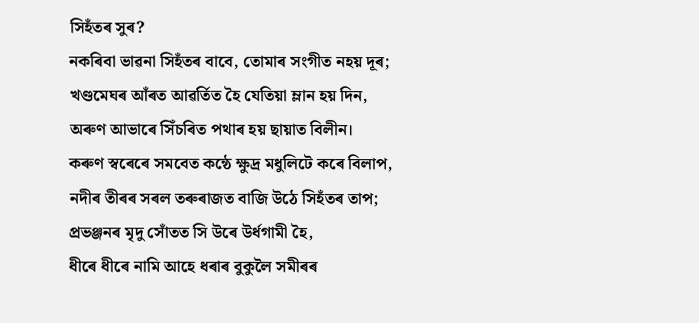সিহঁতৰ সুৰ?
নকৰিবা ভাৱনা সিহঁতৰ বাবে, তোমাৰ সংগীত নহয় দূৰ;
খণ্ডমেঘৰ আঁৰত আৱৰ্তিত হৈ যেতিয়া ম্লান হয় দিন,
অৰুণ আভাৰে সিঁচৰিত পথাৰ হয় ছায়াত বিলীন।
কৰুণ স্বৰেৰে সমবেত কন্ঠে ক্ষুদ্ৰ মধুলিটে কৰে বিলাপ,
নদীৰ তীৰৰ সৰল তৰুৰাজত বাজি উঠে সিহঁতৰ তাপ;
প্ৰভঞ্জনৰ মৃদু সোঁতত সি উৰে উৰ্ধগামী হৈ,
ধীৰে ধীৰে নামি আহে ধৰাৰ বুকুলৈ সমীৰৰ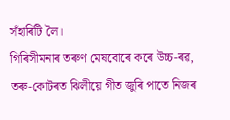সঁহাৰিটি লৈ।
গিৰিসীমনাৰ তৰুণ মেষবোৰে কৰে উচ্চ-ৰৱ,
তৰু-কোটৰত ঝিলীয়ে গীত জুৰি পাতে নিজৰ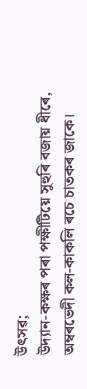উৎসৱ;
উদ্যান-কক্ষৰ পৰা পক্ষীটিয়ে সুহুৰি বজায় ধীৰে,
অম্বৰভেদী কল-কাকলি ৰচে চাতকৰ জাকে।